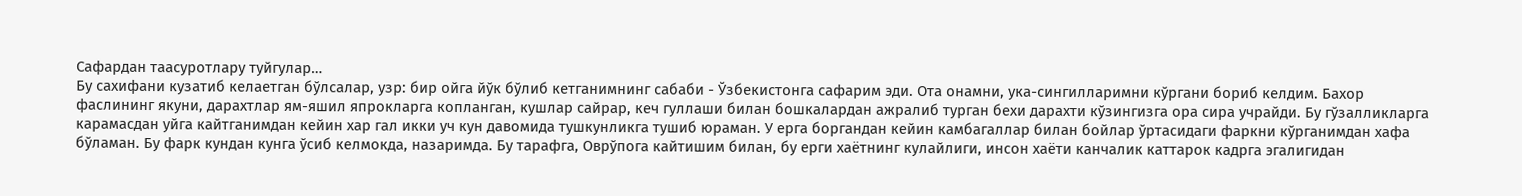Сафардан таасуротлару туйгулар…
Бу сахифани кузатиб келаетган бўлсалар, узр: бир ойга йўк бўлиб кетганимнинг сабаби - Ўзбекистонга сафарим эди. Ота онамни, ука-сингилларимни кўргани бориб келдим. Бахор фаслининг якуни, дарахтлар ям-яшил япрокларга копланган, кушлар сайрар, кеч гуллаши билан бошкалардан ажралиб турган бехи дарахти кўзингизга ора сира учрайди. Бу гўзалликларга карамасдан уйга кайтганимдан кейин хар гал икки уч кун давомида тушкунликга тушиб юраман. У ерга боргандан кейин камбагаллар билан бойлар ўртасидаги фаркни кўрганимдан хафа бўламан. Бу фарк кундан кунга ўсиб келмокда, назаримда. Бу тарафга, Оврўпога кайтишим билан, бу ерги хаётнинг кулайлиги, инсон хаёти канчалик каттарок кадрга эгалигидан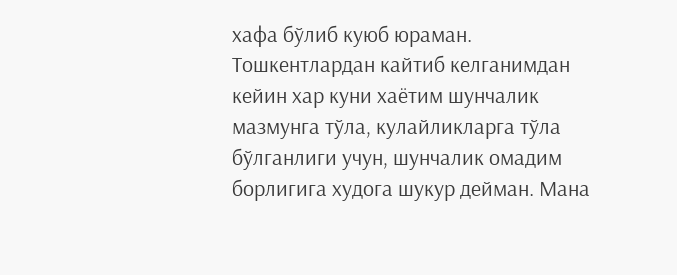хафа бўлиб куюб юраман. Тошкентлардан кайтиб келганимдан кейин хар куни хаётим шунчалик мазмунга тўла, кулайликларга тўла бўлганлиги учун, шунчалик омадим борлигига худога шукур дейман. Мана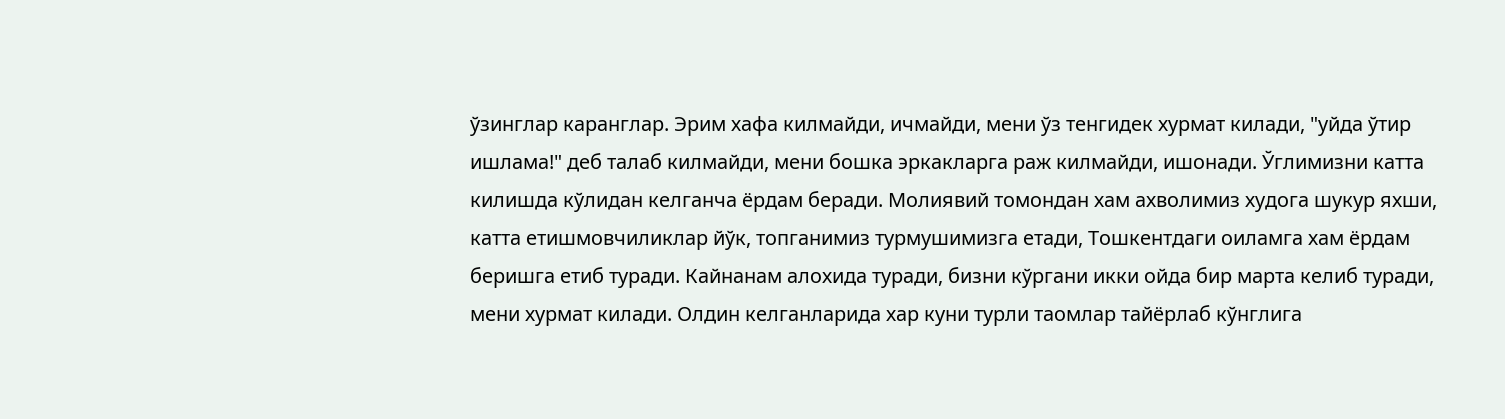ўзинглар каранглар. Эрим хафа килмайди, ичмайди, мени ўз тенгидек хурмат килади, "уйда ўтир ишлама!" деб талаб килмайди, мени бошка эркакларга раж килмайди, ишонади. Ўглимизни катта килишда кўлидан келганча ёрдам беради. Молиявий томондан хам ахволимиз худога шукур яхши, катта етишмовчиликлар йўк, топганимиз турмушимизга етади, Тошкентдаги оиламга хам ёрдам беришга етиб туради. Кайнанам алохида туради, бизни кўргани икки ойда бир марта келиб туради, мени хурмат килади. Олдин келганларида хар куни турли таомлар тайёрлаб кўнглига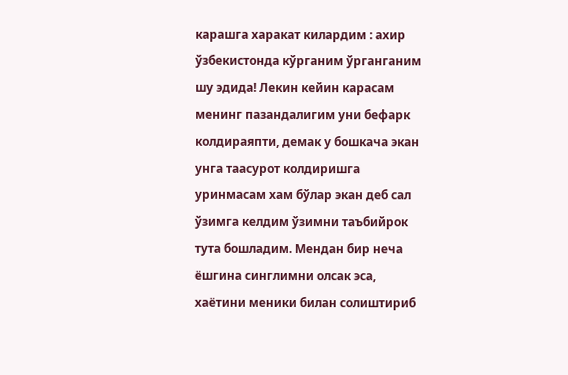карашга харакат килардим : ахир ўзбекистонда кўрганим ўрганганим шу эдида! Лекин кейин карасам менинг пазандалигим уни бефарк колдираяпти, демак у бошкача экан унга таасурот колдиришга уринмасам хам бўлар экан деб сал ўзимга келдим ўзимни таъбийрок тута бошладим. Мендан бир неча ёшгина синглимни олсак эса, хаётини меники билан солиштириб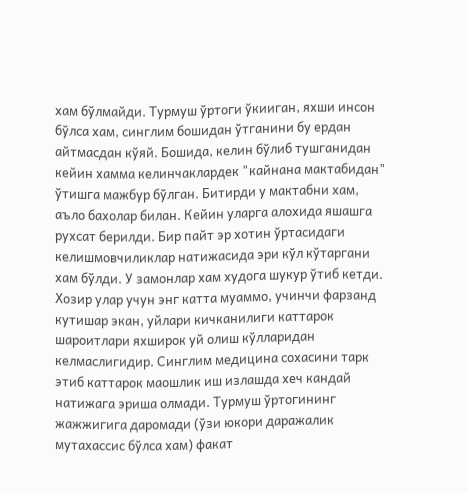хам бўлмайди. Турмуш ўртоги ўкииган, яхши инсон бўлса хам, синглим бошидан ўтганини бу ердан айтмасдан кўяй. Бошида, келин бўлиб тушганидан кейин хамма келинчаклардек "кайнана мактабидан" ўтишга мажбур бўлган. Битирди у мактабни хам, аъло бахолар билан. Кейин уларга алохида яшашга рухсат берилди. Бир пайт эр хотин ўртасидаги келишмовчиликлар натижасида эри кўл кўтаргани хам бўлди. У замонлар хам худога шукур ўтиб кетди. Хозир улар учун энг катта муаммо, учинчи фарзанд кутишар экан, уйлари кичканилиги каттарок шароитлари яхширок уй олиш кўлларидан келмаслигидир. Синглим медицина сохасини тарк этиб каттарок маошлик иш излашда хеч кандай натижага эриша олмади. Турмуш ўртогининг жажжигига даромади (ўзи юкори даражалик мутахассис бўлса хам) факат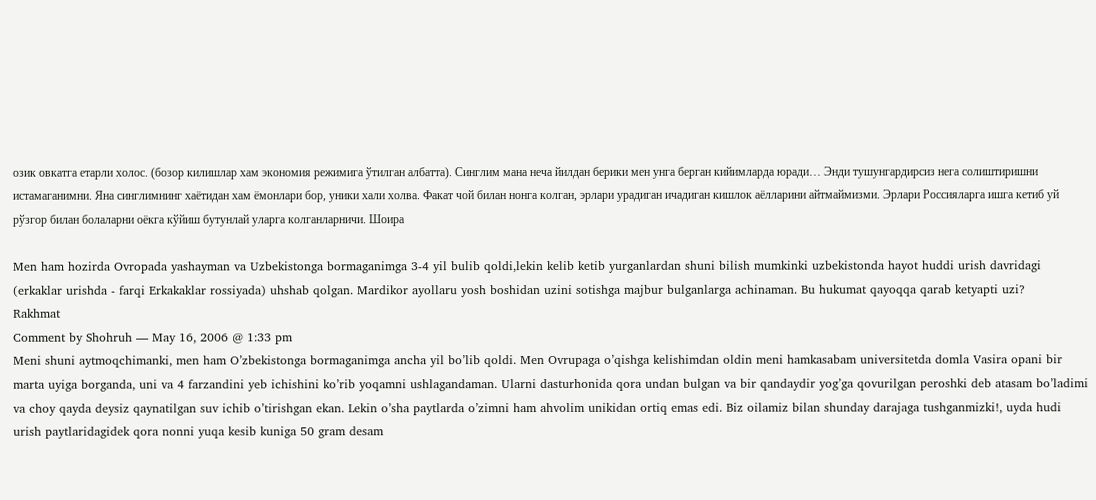озик овкатга етарли холос. (бозор килишлар хам экономия режимига ўтилган албатта). Синглим мана неча йилдан берики мен унга берган кийимларда юради… Энди тушунгардирсиз нега солиштиришни истамаганимни. Яна синглимнинг хаётидан хам ёмонлари бор, уники хали холва. Факат чой билан нонга колган, эрлари урадиган ичадиган кишлок аёлларини айтмаймизми. Эрлари Россияларга ишга кетиб уй рўзгор билан болаларни оёкга кўйиш бутунлай уларга колганларничи. Шоира

Men ham hozirda Ovropada yashayman va Uzbekistonga bormaganimga 3-4 yil bulib qoldi,lekin kelib ketib yurganlardan shuni bilish mumkinki uzbekistonda hayot huddi urish davridagi (erkaklar urishda - farqi Erkakaklar rossiyada) uhshab qolgan. Mardikor ayollaru yosh boshidan uzini sotishga majbur bulganlarga achinaman. Bu hukumat qayoqqa qarab ketyapti uzi?
Rakhmat
Comment by Shohruh — May 16, 2006 @ 1:33 pm
Meni shuni aytmoqchimanki, men ham O’zbekistonga bormaganimga ancha yil bo’lib qoldi. Men Ovrupaga o’qishga kelishimdan oldin meni hamkasabam universitetda domla Vasira opani bir marta uyiga borganda, uni va 4 farzandini yeb ichishini ko’rib yoqamni ushlagandaman. Ularni dasturhonida qora undan bulgan va bir qandaydir yog’ga qovurilgan peroshki deb atasam bo’ladimi va choy qayda deysiz qaynatilgan suv ichib o’tirishgan ekan. Lekin o’sha paytlarda o’zimni ham ahvolim unikidan ortiq emas edi. Biz oilamiz bilan shunday darajaga tushganmizki!, uyda hudi urish paytlaridagidek qora nonni yuqa kesib kuniga 50 gram desam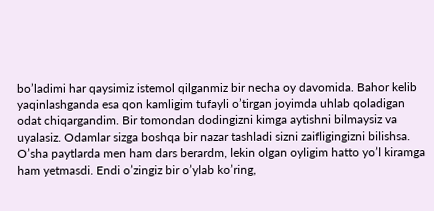bo’ladimi har qaysimiz istemol qilganmiz bir necha oy davomida. Bahor kelib yaqinlashganda esa qon kamligim tufayli o’tirgan joyimda uhlab qoladigan odat chiqargandim. Bir tomondan dodingizni kimga aytishni bilmaysiz va uyalasiz. Odamlar sizga boshqa bir nazar tashladi sizni zaifligingizni bilishsa. O’sha paytlarda men ham dars berardm, lekin olgan oyligim hatto yo’l kiramga ham yetmasdi. Endi o’zingiz bir o’ylab ko’ring,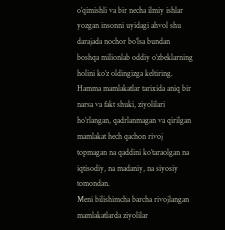o’qimishli va bir necha ilmiy ishlar yozgan insonni uyidagi ahvol shu darajada nochor bo’lsa bundan boshqa milionlab oddiy o’zbeklarning holini ko’z oldingizga keltiring. Hamma mamlakatlar tarixida aniq bir narsa va fakt shuki, ziyolilari ho’rlangan, qadrlanmagan va qirilgan mamlakat hech qachon rivoj topmagan na qaddini ko’taraolgan na iqtisodiy, na madaniy, na siyosiy tomondan.
Meni bilishimcha barcha rivojlangan mamlakatlarda ziyolilar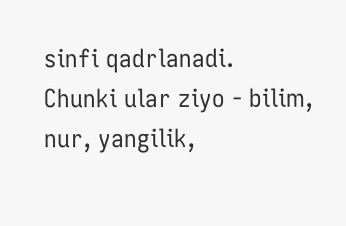sinfi qadrlanadi. Chunki ular ziyo - bilim, nur, yangilik,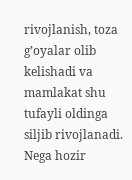rivojlanish, toza g’oyalar olib kelishadi va mamlakat shu tufayli oldinga siljib rivojlanadi.
Nega hozir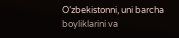O’zbekistonni, uni barcha boyliklarini va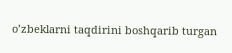o’zbeklarni taqdirini boshqarib turgan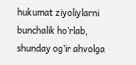hukumat ziyoliylarni bunchalik ho’rlab, shunday og’ir ahvolga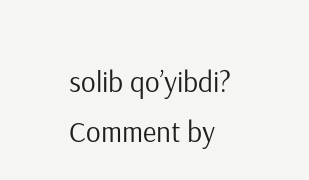solib qo’yibdi?
Comment by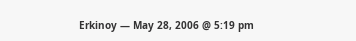Erkinoy — May 28, 2006 @ 5:19 pm